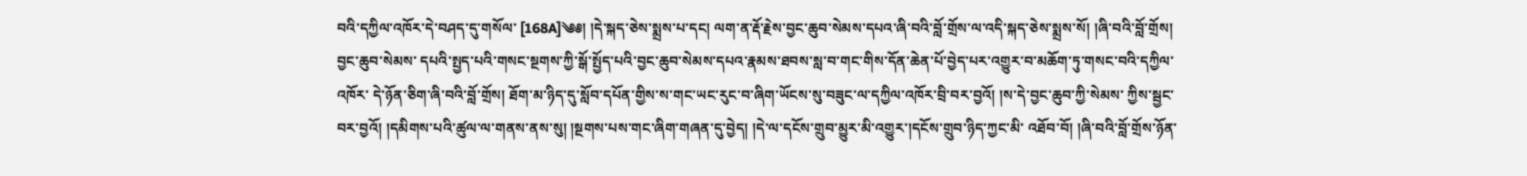བའི་དཀྱིལ་འཁོར་དེ་བཤད་དུ་གསོལ་ [168A]༄༅། །དེ་སྐད་ཅེས་སྨྲས་པ་དང། ལག་ན་རྡོ་རྗེས་བྱང་ཆུབ་སེམས་དཔའ་ཞི་བའི་བློ་གྲོས་ལ་འདི་སྐད་ཅེས་སྨྲས་སོ། །ཞི་བའི་བློ་གྲོས། བྱང་ཆུབ་སེམས་ དཔའི་སྤྱད་པའི་གསང་སྔགས་ཀྱི་སྒོ་སྤྱོད་པའི་བྱང་ཆུབ་སེམས་དཔའ་རྣམས་ཐབས་སླ་བ་གང་གིས་དོན་ཆེན་པོ་བྱེད་པར་འགྱུར་བ་མཆོག་ཏུ་གསང་བའི་དཀྱིལ་འཁོར་ དེ་ཉོན་ཅིག་ཞི་བའི་བློ་གྲོས། ཐོག་མ་ཉིད་དུ་སློབ་དཔོན་གྱིས་ས་གང་ཡང་རུང་བ་ཞིག་ཡོངས་སུ་བཟུང་ལ་དཀྱིལ་འཁོར་བྲི་བར་བྱའོ། །ས་དེ་བྱང་ཆུབ་ཀྱི་སེམས་ ཀྱིས་སྦྱང་བར་བྱའོ། །དམིགས་པའི་ཚུལ་ལ་གནས་ནས་སུ། །སྔགས་པས་གང་ཞིག་གཞན་དུ་བྱེད། །དེ་ལ་དངོས་གྲུབ་མྱུར་མི་འགྱུར་།དངོས་གྲུབ་ཉིད་ཀྱང་མི་ འཐོབ་བོ། །ཞི་བའི་བློ་གྲོས་ཉོན་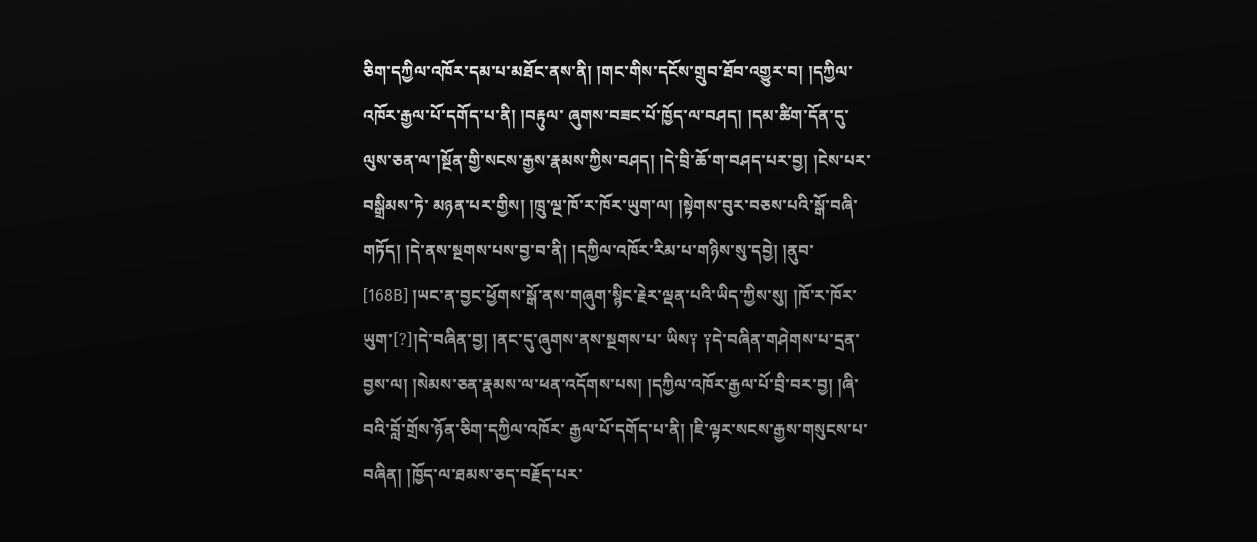ཅིག་དཀྱིལ་འཁོར་དམ་པ་མཐོང་ནས་ནི། །གང་གིས་དངོས་གྲུབ་ཐོབ་འགྱུར་བ། །དཀྱིལ་འཁོར་རྒྱལ་པོ་དགོད་པ་ནི། །བརྟུལ་ ཞུགས་བཟང་པོ་ཁྱོད་ལ་བཤད། །དམ་ཚིག་དོན་དུ་ལུས་ཅན་ལ་།སྔོན་གྱི་སངས་རྒྱས་རྣམས་ཀྱིས་བཤད། །དེ་བྲི་ཆོ་ག་བཤད་པར་བྱ། །ངེས་པར་བསྒྲིམས་ཏེ་ མཉན་པར་གྱིས། །ཁྲུ་ལྔ་ཁོ་ར་ཁོར་ཡུག་ལ། །སྟེགས་བུར་བཅས་པའི་སྒོ་བཞི་གཏོད། །དེ་ནས་སྔགས་པས་བྱ་བ་ནི། །དཀྱིལ་འཁོར་རིམ་པ་གཉིས་སུ་དབྱེ། །ནུབ་ [168B] །ཡང་ན་བྱང་ཕྱོགས་སྒོ་ནས་གཞུག་སྙིང་རྗེར་ལྡན་པའི་ཡིད་ཀྱིས་སུ། །ཁོ་ར་ཁོར་ཡུག་[?]།དེ་བཞིན་བྱ། །ནང་དུ་ཞུགས་ནས་སྔགས་པ་ ཡིས༑ ༑དེ་བཞིན་གཤེགས་པ་དྲན་བྱས་ལ། །སེམས་ཅན་རྣམས་ལ་ཕན་འདོགས་པས། །དཀྱིལ་འཁོར་རྒྱལ་པོ་བྲི་བར་བྱ། །ཞི་བའི་བློ་གྲོས་ཉོན་ཅིག་དཀྱིལ་འཁོར་ རྒྱལ་པོ་དགོད་པ་ནི། །ཇི་ལྟར་སངས་རྒྱས་གསུངས་པ་བཞིན། །ཁྱོད་ལ་ཐམས་ཅད་བརྗོད་པར་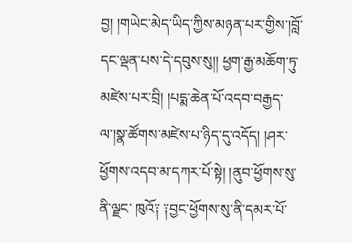བྱ། །གཡེང་མེད་ཡིད་ཀྱིས་མཉན་པར་གྱིས་།བློ་དང་ལྡན་པས་དེ་དབུས་སུ།། ཕྱག་རྒྱ་མཆོག་ཏུ་མཛེས་པར་བྲི། །པདྨ་ཆེན་པོ་འདབ་བརྒྱད་ལ་།སྣ་ཚོགས་མཛེས་པ་ཉིད་དུ་འདོད། །ཤར་ཕྱོགས་འདབ་མ་དཀར་པོ་སྟེ། །ནུབ་ཕྱོགས་སུ་ནི་ལྗང་ ཁུའོ༑ ༑བྱང་ཕྱོགས་སུ་ནི་དམར་པོ་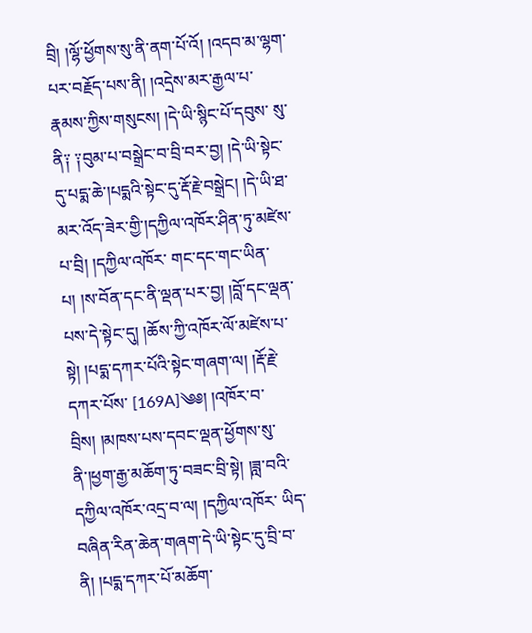བྲི། །ལྷོ་ཕྱོགས་སུ་ནི་ནག་པོ་འོ། །འདབ་མ་ལྷག་པར་བརྗོད་པས་ནི། །འདྲེས་མར་རྒྱལ་པ་རྣམས་ཀྱིས་གསུངས། །དེ་ཡི་སྙིང་པོ་དབུས་ སུ་ནི༑ ༑བུམ་པ་བསྒྲེང་བ་བྲི་བར་བྱ། །དེ་ཡི་སྟེང་དུ་པདྨ་ཆེ་།པདྨའི་སྟེང་དུ་རྡོ་རྗེ་བསྒྲེང། །དེ་ཡི་ཐ་མར་འོད་ཟེར་གྱི་།དཀྱིལ་འཁོར་ཤིན་ཏུ་མཛེས་པ་བྲི། །དཀྱིལ་འཁོར་ གང་དང་གང་ཡིན་པ། །ས་བོན་དང་ནི་ལྡན་པར་བྱ། །བློ་དང་ལྡན་པས་དེ་སྟེང་དུ། །ཆོས་ཀྱི་འཁོར་ལོ་མཛེས་པ་སྟེ། །པདྨ་དཀར་པོའི་སྟེང་གཞག་ལ། །རྡོ་རྗེ་དཀར་པོས་ [169A]༄༅། །འཁོར་བ་བྲིས། །མཁས་པས་དབང་ལྡན་ཕྱོགས་སུ་ནི་།ཕྱག་རྒྱ་མཆོག་ཏུ་བཟང་བྲི་སྟེ། །ཟླ་བའི་དཀྱིལ་འཁོར་འདྲ་བ་ལ། །དཀྱིལ་འཁོར་ ཡིད་བཞིན་རིན་ཆེན་གཞག་དེ་ཡི་སྟེང་དུ་བྲི་བ་ནི། །པདྨ་དཀར་པོ་མཆོག་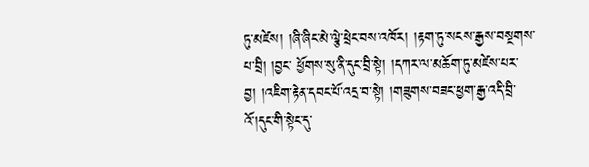ཏུ་མཛེས། །ཞི་ཞིང་མེ་ལྕེ་ཕྲེང་བས་འཁོར། །རྟག་ཏུ་སངས་རྒྱས་བསྔགས་པ་བྲི། །བྱང་ ཕྱོགས་སུ་ནི་དུང་བྲི་སྟེ། །དཀར་ལ་མཆོག་ཏུ་མཛེས་པར་བྱ། །འཇིག་རྟེན་དབང་པོ་འདྲ་བ་སྟེ། །གཟུགས་བཟང་ཕྱག་རྒྱ་འདི་བྲི་འོ་།དུང་གི་སྟེང་དུ་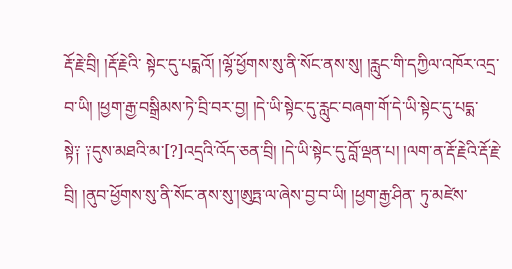རྡོ་རྗེ་བྲི། །རྡོ་རྗེའི་ སྟེང་དུ་པདྨའོ། །ལྷོ་ཕྱོགས་སུ་ནི་སོང་ནས་སུ། །རླུང་གི་དཀྱིལ་འཁོར་འདྲ་བ་ཡི། །ཕྱག་རྒྱ་བསྒྲིམས་ཏེ་བྲི་བར་བྱ། །དེ་ཡི་སྟེང་དུ་རླུང་བཞག་གོ་དེ་ཡི་སྟེང་དུ་པདྨ་ སྟེ༑ ༑དུས་མཐའི་མ་[?]འདྲའི་འོད་ཅན་བྲི། །དེ་ཡི་སྟེང་དུ་བློ་ལྡན་པ། །ལག་ན་རྡོ་རྗེའི་རྡོ་རྗེ་བྲི། །ནུབ་ཕྱོགས་སུ་ནི་སོང་ནས་སུ་།ཨུཏྤ་ལ་ཞེས་བྱ་བ་ཡི། །ཕྱག་རྒྱ་ཤིན་ ཏུ་མཛེས་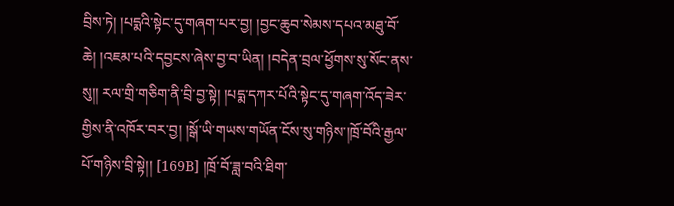བྲིས་ཏེ། །པདྨའི་སྟེང་དུ་གཞག་པར་བྱ། །བྱང་ཆུབ་སེམས་དཔའ་མཐུ་བོ་ཆེ། །འཇམ་པའི་དབྱངས་ཞེས་བྱ་བ་ཡིན། །བདེན་བྲལ་ཕྱོགས་སུ་སོང་ནས་སུ།། རལ་གྲི་གཅིག་ནི་བྲི་བྱ་སྟེ། །པདྨ་དཀར་པོའི་སྟེང་དུ་གཞག་འོད་ཟེར་གྱིས་ནི་འཁོར་བར་བྱ། །སྒོ་ཡི་གཡས་གཡོན་ངོས་སུ་གཉིས་།ཁྲོ་བོའི་རྒྱལ་པོ་གཉིས་བྲི་སྟེ།། [169B] །ཁྲོ་བོ་ཟླ་བའི་ཐིག་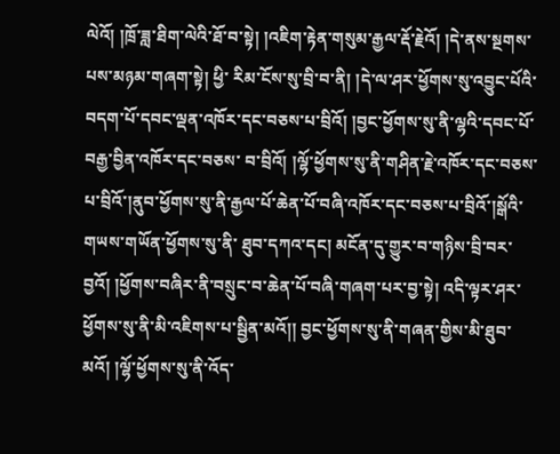ལེའོ། །ཁྲོ་ཟླ་ཐིག་ལེའི་ཐོ་བ་སྟེ། །འཇིག་རྟེན་གསུམ་རྒྱལ་རྡོ་རྗེའོ། །དེ་ནས་སྔགས་པས་མཉམ་གཞག་སྟེ། ཕྱི་ རིམ་ངོས་སུ་བྲི་བ་ནི། །དེ་ལ་ཤར་ཕྱོགས་སུ་འབྱུང་པོའི་བདག་པོ་དབང་ལྡན་འཁོར་དང་བཅས་པ་བྲིའོ། །བྱང་ཕྱོགས་སུ་ནི་ལྷའི་དབང་པོ་བརྒྱ་བྱིན་འཁོར་དང་བཅས་ བ་བྲིའོ། །ལྷོ་ཕྱོགས་སུ་ནི་གཤིན་རྗེ་འཁོར་དང་བཅས་པ་བྲིའོ་།ནུབ་ཕྱོགས་སུ་ནི་རྒྱལ་པོ་ཆེན་པོ་བཞི་འཁོར་དང་བཅས་པ་བྲིའོ་།སྒོའི་གཡས་གཡོན་ཕྱོགས་སུ་ནི་ ཐུབ་དཀའ་དང། མངོན་དུ་གྱུར་བ་གཉིས་བྲི་བར་བྱའོ། །ཕྱོགས་བཞིར་ནི་བསྲུང་བ་ཆེན་པོ་བཞི་གཞག་པར་བྱ་སྟེ། འདི་ལྟར་ཤར་ཕྱོགས་སུ་ནི་མི་འཇིགས་པ་སྦྱིན་མའོ།། བྱང་ཕྱོགས་སུ་ནི་གཞན་གྱིས་མི་ཐུབ་མའོ། །ལྷོ་ཕྱོགས་སུ་ནི་འོད་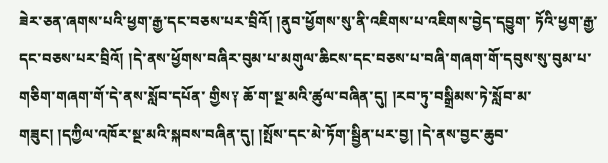ཟེར་ཅན་ཞགས་པའི་ཕྱག་རྒྱ་དང་བཅས་པར་བྲིའོ། །ནུབ་ཕྱོགས་སུ་ནི་འཇིགས་པ་འཇིགས་བྱེད་དབྱུག་ ཏོའི་ཕྱག་རྒྱ་དང་བཅས་པར་བྲིའོ། །དེ་ནས་ཕྱོགས་བཞིར་བུམ་པ་མགུལ་ཆིངས་དང་བཅས་པ་བཞི་གཞག་གོ་དབུས་སུ་བུམ་པ་གཅིག་གཞག་གོ་དེ་ནས་སློབ་དཔོན་ གྱིས༑ ཆོ་ག་སྔ་མའི་ཚུལ་བཞིན་དུ། །རབ་ཏུ་བསྒྲིམས་ཏེ་སློབ་མ་གཟུང། །དཀྱིལ་འཁོར་སྔ་མའི་སྐབས་བཞིན་དུ། །སྤོས་དང་མེ་ཏོག་སྦྱིན་པར་བྱ། །དེ་ནས་བྱང་ཆུབ་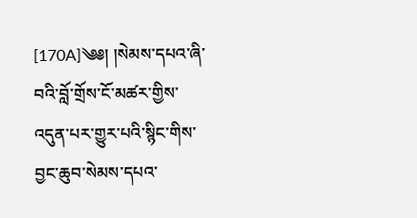[170A]༄༅། །སེམས་དཔའ་ཞི་བའི་བློ་གྲོས་ངོ་མཚར་གྱིས་འདུན་པར་གྱུར་པའི་སྙིང་གིས་བྱང་ཆུབ་སེམས་དཔའ་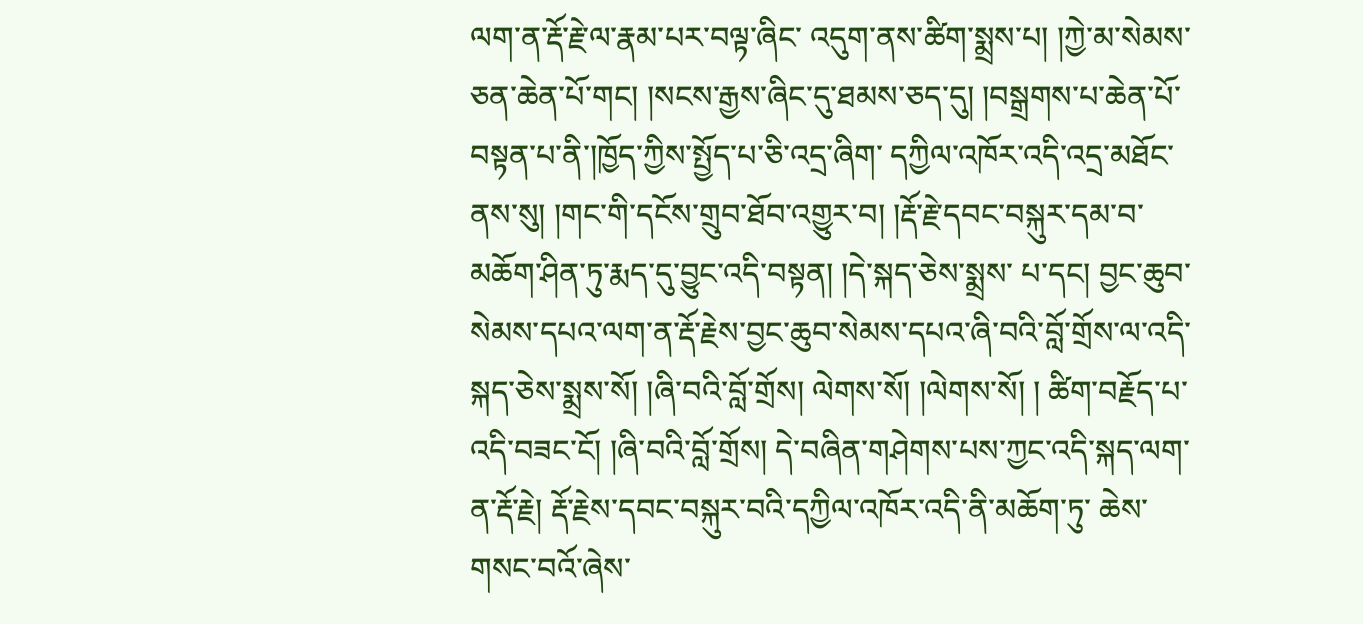ལག་ན་རྡོ་རྗེ་ལ་རྣམ་པར་བལྟ་ཞིང་ འདུག་ནས་ཚིག་སྨྲས་པ། །ཀྱེ་མ་སེམས་ཅན་ཆེན་པོ་གང། །སངས་རྒྱས་ཞིང་དུ་ཐམས་ཅད་དུ། །བསྒྲགས་པ་ཆེན་པོ་བསྟན་པ་ནི་།ཁྱོད་ཀྱིས་སྤྱོད་པ་ཅི་འདྲ་ཞིག་ དཀྱིལ་འཁོར་འདི་འདྲ་མཐོང་ནས་སུ། །གང་གི་དངོས་གྲུབ་ཐོབ་འགྱུར་བ། །རྡོ་རྗེ་དབང་བསྐུར་དམ་བ་མཆོག་ཤིན་ཏུ་རྨད་དུ་བྱུང་འདི་བསྟན། །དེ་སྐད་ཅེས་སྨྲས་ པ་དང། བྱང་ཆུབ་སེམས་དཔའ་ལག་ན་རྡོ་རྗེས་བྱང་ཆུབ་སེམས་དཔའ་ཞི་བའི་བློ་གྲོས་ལ་འདི་སྐད་ཅེས་སྨྲས་སོ། །ཞི་བའི་བློ་གྲོས། ལེགས་སོ། །ལེགས་སོ། ། ཚིག་བརྗོད་པ་འདི་བཟང་ངོ། །ཞི་བའི་བློ་གྲོས། དེ་བཞིན་གཤེགས་པས་ཀྱང་འདི་སྐད་ལག་ན་རྡོ་རྗེ། རྡོ་རྗེས་དབང་བསྐུར་བའི་དཀྱིལ་འཁོར་འདི་ནི་མཆོག་ཏུ་ ཆེས་གསང་བའོ་ཞེས་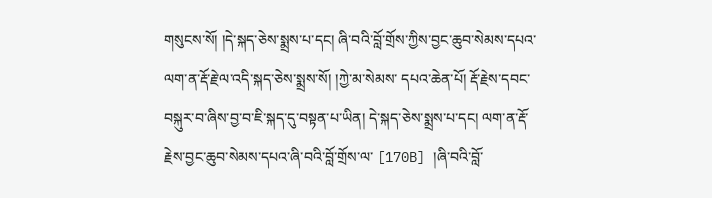གསུངས་སོ། །དེ་སྐད་ཅེས་སྨྲས་པ་དང། ཞི་བའི་བློ་གྲོས་ཀྱིས་བྱང་ཆུབ་སེམས་དཔའ་ལག་ན་རྡོ་རྗེ་ལ་འདི་སྐད་ཅེས་སྨྲས་སོ། །ཀྱེ་མ་སེམས་ དཔའ་ཆེན་པོ། རྡོ་རྗེས་དབང་བསྐུར་བ་ཞིས་བྱ་བ་ཇི་སྐད་དུ་བསྟན་པ་ཡིན། དེ་སྐད་ཅེས་སྨྲས་པ་དང། ལག་ན་རྡོ་རྗེས་བྱང་ཆུབ་སེམས་དཔའ་ཞི་བའི་བློ་གྲོས་ལ་ [170B] །ཞི་བའི་བློ་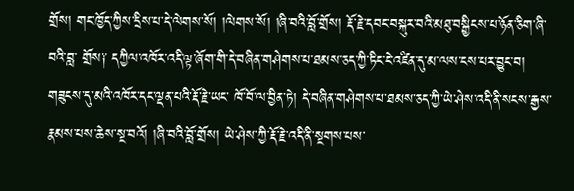གྲོས། གང་ཁྱོད་ཀྱིས་དྲིས་པ་དེ་ལེགས་སོ། །ལེགས་སོ། །ཞི་བའི་བློ་གྲོས། རྡོ་རྗེ་དབང་བསྐུར་བའི་མཐུ་བསྒྱིངས་པ་ཉོན་ཅིག་ཞི་བའི་བླ་ གྲོས༑ དཀྱིལ་འཁོར་འདི་ལྟ་ཞོག་གི་དེ་བཞིན་གཤེགས་པ་ཐམས་ཅད་ཀྱི་ཏིང་ངེ་འཛིན་དུ་མ་ལས་ངས་པར་བྱུང་བ། གཟུངས་དུ་མའི་འཁོར་དང་ལྡན་པའི་རྡོ་རྗེ་ཡང་ ཁོ་བོ་ལ་བྱིན་ཏེ། དེ་བཞིན་གཤེགས་པ་ཐམས་ཅད་ཀྱི་ཡེ་ཤེས་འདི་ནི་སངས་རྒྱས་རྣམས་པས་ཆེས་སྔ་བའོ། །ཞི་བའི་བློ་གྲོས། ཡེ་ཤེས་ཀྱི་རྡོ་རྗེ་འདི་ནི་སྔགས་པས་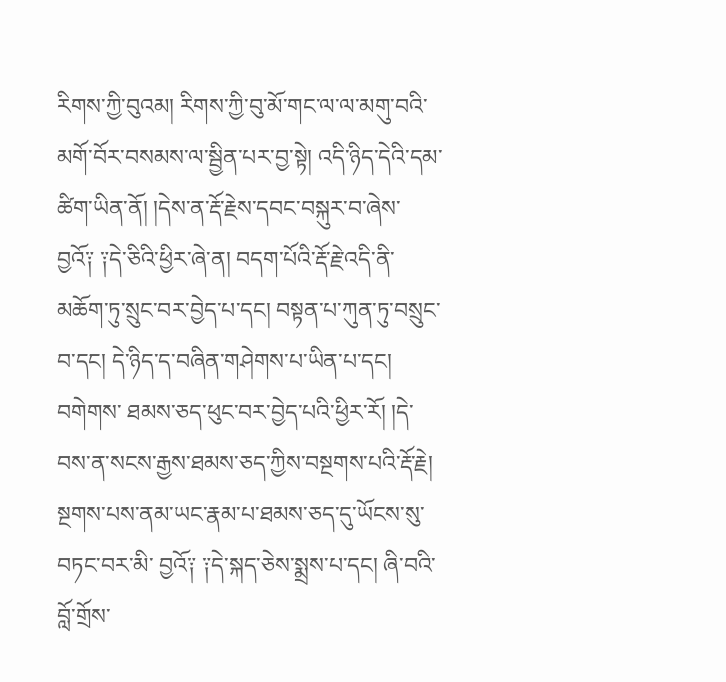རིགས་ཀྱི་བུའམ། རིགས་ཀྱི་བུ་མོ་གང་ལ་ལ་མགུ་བའི་མགོ་བོར་བསམས་ལ་སྦྱིན་པར་བྱ་སྟེ། འདི་ཉིད་དེའི་དམ་ཚིག་ཡིན་ནོ། །དེས་ན་རྡོ་རྗེས་དབང་བསྐུར་བ་ཞེས་ བྱའོ༑ ༑དེ་ཅིའི་ཕྱིར་ཞེ་ན། བདག་པོའི་རྡོ་རྗེ་འདི་ནི་མཆོག་ཏུ་སྲུང་བར་བྱེད་པ་དང། བསྟན་པ་ཀུན་ཏུ་བསྲུང་བ་དང། དེ་ཉིད་ད་བཞིན་གཤེགས་པ་ཡིན་པ་དང། བགེགས་ ཐམས་ཅད་ཕུང་བར་བྱེད་པའི་ཕྱིར་རོ། །དེ་བས་ན་སངས་རྒྱས་ཐམས་ཅད་ཀྱིས་བསྔགས་པའི་རྡོ་རྗེ། སྔགས་པས་ནམ་ཡང་རྣམ་པ་ཐམས་ཅད་དུ་ཡོངས་སུ་བཏང་བར་མི་ བྱའོ༑ ༑དེ་སྐད་ཅེས་སྨྲས་པ་དང། ཞི་བའི་བློ་གྲོས་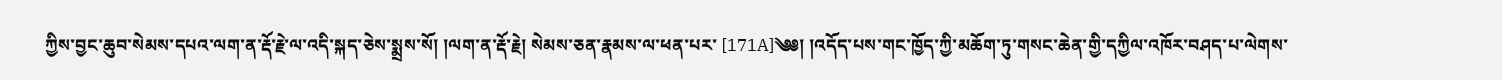ཀྱིས་བྱང་ཆུབ་སེམས་དཔའ་ལག་ན་རྡོ་རྗེ་ལ་འདི་སྐད་ཅེས་སྨྲས་སོ། །ལག་ན་རྡོ་རྗེ། སེམས་ཅན་རྣམས་ལ་ཕན་པར་ [171A]༄༅། །འདོད་པས་གང་ཁྱོད་ཀྱི་མཆོག་ཏུ་གསང་ཆེན་གྱི་དཀྱིལ་འཁོར་བཤད་པ་ལེགས་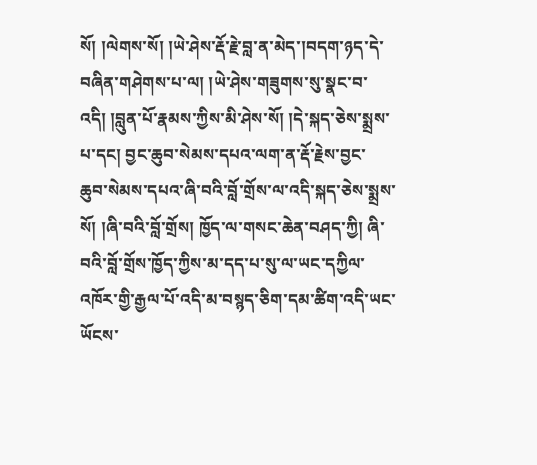སོ། །ལེགས་སོ། །ཡེ་ཤེས་རྡོ་རྗེ་བླ་ན་མེད་།བདག་ཉད་དེ་ བཞིན་གཤེགས་པ་ལ། །ཡེ་ཤེས་གཟུགས་སུ་སྣང་བ་འདི། །བླུན་པོ་རྣམས་ཀྱིས་མི་ཤེས་སོ། །དེ་སྐད་ཅེས་སྨྲས་པ་དང། བྱང་ཆུབ་སེམས་དཔའ་ལག་ན་རྡོ་རྗེས་བྱང་ ཆུབ་སེམས་དཔའ་ཞི་བའི་བློ་གྲོས་ལ་འདི་སྐད་ཅེས་སྨྲས་སོ། །ཞི་བའི་བློ་གྲོས། ཁྱོད་ལ་གསང་ཆེན་བཤད་ཀྱི། ཞི་བའི་བློ་གྲོས་ཁྱོད་ཀྱིས་མ་དད་པ་སུ་ལ་ཡང་དཀྱིལ་ འཁོར་གྱི་རྒྱལ་པོ་འདི་མ་བསྙད་ཅིག་དམ་ཚིག་འདི་ཡང་ཡོངས་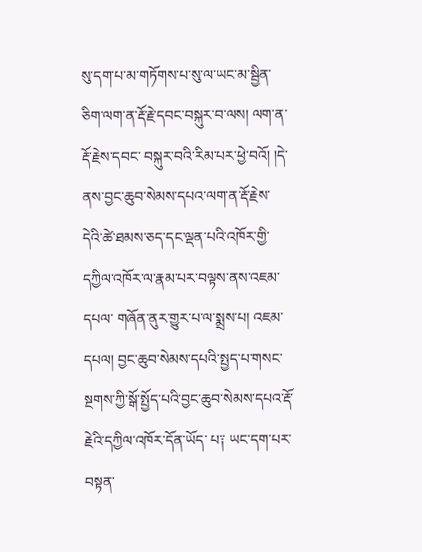སུ་དག་པ་མ་གཏོགས་པ་སུ་ལ་ཡང་མ་སྦྱིན་ཅིག་ལག་ན་རྡོ་རྗེ་དབང་བསྐུར་བ་ལས། ལག་ན་རྡོ་རྗེས་དབང་ བསྐུར་བའི་རིམ་པར་ཕྱེ་བའོ། །དེ་ནས་བྱང་ཆུབ་སེམས་དཔའ་ལག་ན་རྡོ་རྗེས་དེའི་ཚེ་ཐམས་ཅད་དང་ལྡན་པའི་འཁོར་གྱི་དཀྱིལ་འཁོར་ལ་རྣམ་པར་བལྟས་ནས་འཇམ་དཔལ་ གཞོན་ནུར་གྱུར་པ་ལ་སྨྲས་པ། འཇམ་དཔལ། བྱང་ཆུབ་སེམས་དཔའི་སྤྱད་པ་གསང་སྔགས་ཀྱི་སྒོ་སྤྱོད་པའི་བྱང་ཆུབ་སེམས་དཔའ་རྡོ་རྗེའི་དཀྱིལ་འཁོར་དོན་ཡོད་ པ༑ ཡང་དག་པར་བསྟན་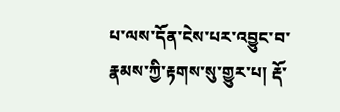པ་ལས་དོན་ངེས་པར་འབྱུང་བ་རྣམས་ཀྱི་རྟགས་སུ་གྱུར་པ། རྡོ་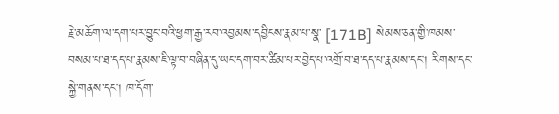རྗེ་མཆོག་ལ་དག་པར་བྱུང་བའི་ཕྱག་རྒྱ་རབ་འབྱམས་དབྱིངས་རྣམ་པ་སྣ་ [171B] སེམས་ཅན་གྱི་ཁམས་བསམ་པ་ཐ་དད་པ་རྣམས་ཇི་ལྟ་བ་བཞིན་དུ་ཡང་དག་བར་ཚིམ་པར་བྱེད་པ་འགྲོ་བ་ཐ་དད་པ་རྣམས་དང། རིགས་དང་ སྐྱེ་གནས་དང། ཁ་དོག་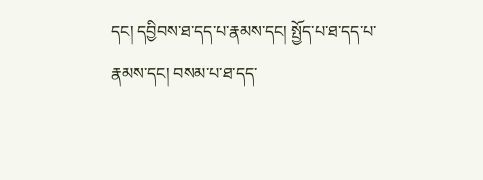དང། དབྱིབས་ཐ་དད་པ་རྣམས་དང། སྤྱོད་པ་ཐ་དད་པ་རྣམས་དང། བསམ་པ་ཐ་དད་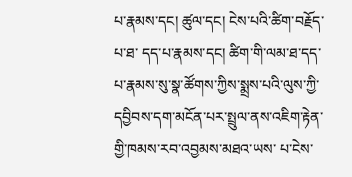པ་རྣམས་དང། ཚུལ་དང། ངེས་པའི་ཚིག་བརྗོད་པ་ཐ་ དད་པ་རྣམས་དང། ཚིག་གི་ལམ་ཐ་དད་པ་རྣམས་སུ་སྣ་ཚོགས་ཀྱིས་སྨྲས་པའི་ལུས་ཀྱི་དབྱིབས་དག་མངོན་པར་སྤྲུལ་ནས་འཇིག་རྟེན་གྱི་ཁམས་རབ་འབྱམས་མཐའ་ཡས་ པ་ངེས་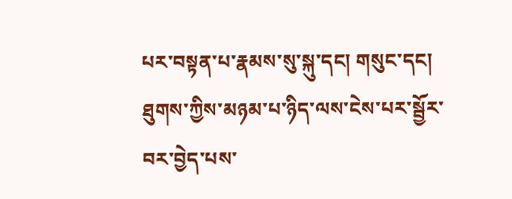པར་བསྟན་པ་རྣམས་སུ་སྐུ་དང། གསུང་དང། ཐུགས་ཀྱིས་མཉམ་པ་ཉིད་ལས་ངེས་པར་སྦྱོར་བར་བྱེད་པས་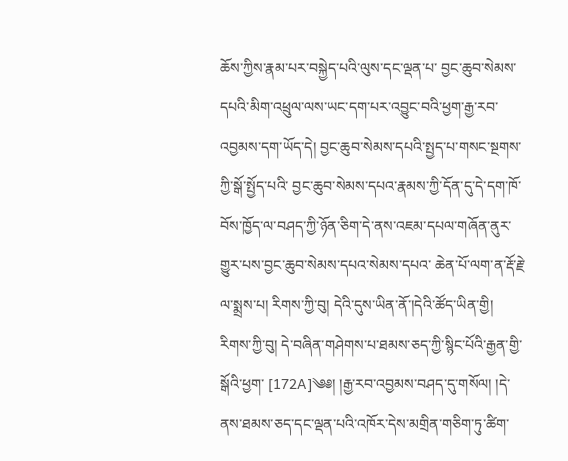ཆོས་ཀྱིས་རྣམ་པར་བསྐྱེད་པའི་ལུས་དང་ལྡན་པ་ བྱང་ཆུབ་སེམས་དཔའི་མིག་འཕྲུལ་ལས་ཡང་དག་པར་འབྱུང་བའི་ཕྱག་རྒྱ་རབ་འབྱམས་དག་ཡོད་དེ། བྱང་ཆུབ་སེམས་དཔའི་སྤྱད་པ་གསང་སྔགས་ཀྱི་སྒོ་སྤྱོད་པའི་ བྱང་ཆུབ་སེམས་དཔའ་རྣམས་ཀྱི་དོན་དུ་དེ་དག་ཁོ་བོས་ཁྱོད་ལ་བཤད་ཀྱི་ཉོན་ཅིག་དེ་ནས་འཇམ་དཔལ་གཞོན་ནུར་གྱུར་པས་བྱང་ཆུབ་སེམས་དཔའ་སེམས་དཔའ་ ཆེན་པོ་ལག་ན་རྡོ་རྗེ་ལ་སྨྲས་པ། རིགས་ཀྱི་བུ། དེའི་དུས་ཡིན་ནོ་།དེའི་ཚོད་ཡིན་གྱི། རིགས་ཀྱི་བུ། དེ་བཞིན་གཤེགས་པ་ཐམས་ཅད་ཀྱི་སྙིང་པོའི་རྒྱན་གྱི་སྒོའི་ཕྱག་ [172A]༄༅། །རྒྱ་རབ་འབྱམས་བཤད་དུ་གསོལ། །དེ་ནས་ཐམས་ཅད་དང་ལྡན་པའི་འཁོར་དེས་མགྲིན་གཅིག་ཏུ་ཚིག་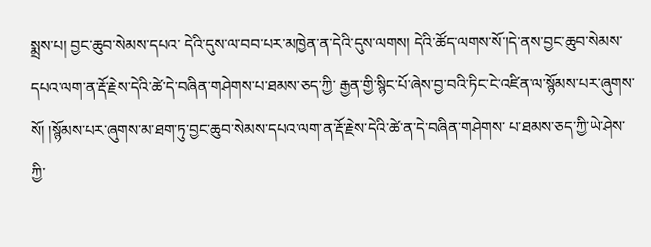སྨྲས་པ། བྱང་ཆུབ་སེམས་དཔའ་ དེའི་དུས་ལ་བབ་པར་མཁྱེན་ན་དེའི་དུས་ལགས། དེའི་ཚོད་ལགས་སོ་།དེ་ནས་བྱང་ཆུབ་སེམས་དཔའ་ལག་ན་རྡོ་རྗེས་དེའི་ཚེ་དེ་བཞིན་གཤེགས་པ་ཐམས་ཅད་ཀྱི་ རྒྱན་གྱི་སྙིང་པོ་ཞེས་བྱ་བའི་ཏིང་ངེ་འཛིན་ལ་སྙོམས་པར་ཞུགས་སོ། །སྙོམས་པར་ཞུགས་མ་ཐག་ཏུ་བྱང་ཆུབ་སེམས་དཔའ་ལག་ན་རྡོ་རྗེས་དེའི་ཚེ་ན་དེ་བཞིན་གཤེགས་ པ་ཐམས་ཅད་ཀྱི་ཡེ་ཤེས་ཀྱི་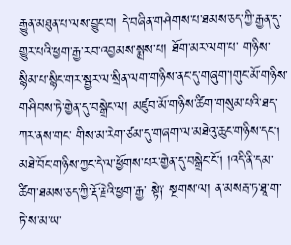རྒྱུན་མཐུན་པ་ལས་བྱུང་བ། དེ་བཞིན་གཤེགས་པ་ཐམས་ཅད་ཀྱི་རྒྱན་དུ་གྱུར་པའི་ཕྱག་རྒྱ་རབ་འབྱམས་སྨྲས་པ། ཐོག་མར་ལག་པ་ གཉིས་སྙིམ་པ་སྙིང་གར་སྦྱར་ལ་སྲིན་ལག་གཉིས་ནང་དུ་གཞུག་།གུང་མོ་གཉིས་གཤིབས་ཏེ་གྱེན་དུ་བསྒྲེང་ལ། མཛུབ་མོ་གཉིས་ཚིག་གསུམ་པའི་ཐད་ཀར་ནས་གང་ གིས་མ་རེག་ཙམ་དུ་གཞག་ལ་མཐེའུ་ཆུང་གཉིས་དང། མཐེ་བོང་གཉིས་ཀྱང་དེ་ལ་ཕྱོགས་པར་གྱེན་དུ་བསྒྲེང་ངོ། །འདི་ནི་དམ་ཚིག་ཐམས་ཅད་ཀྱི་རྡོ་རྗེའི་ཕྱག་རྒྱ་ སྟེ༑ སྔགས་ལ། ན་མསརྦ་ཏ་ཐཱ་ག་ཏེ་ས་མ་ཡ་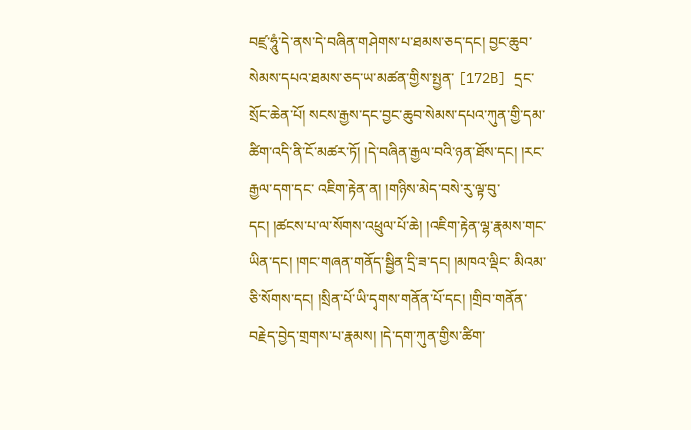བཛྲ་ཧཱུཾ་དེ་ནས་དེ་བཞིན་གཤེགས་པ་ཐམས་ཅད་དང། བྱང་ཆུབ་སེམས་དཔའ་ཐམས་ཅད་ཡ་མཚན་གྱིས་སྤྱན་ [172B] དྲང་སྲོང་ཆེན་པོ། སངས་རྒྱས་དང་བྱང་ཆུབ་སེམས་དཔའ་ཀུན་གྱི་དམ་ཚིག་འདི་ནི་ངོ་མཚར་ཏོ། །དེ་བཞིན་རྒྱལ་བའི་ཉན་ཐོས་དང། །རང་རྒྱལ་དག་དང་ འཇིག་རྟེན་ན། །གཉིས་མེད་བསེ་རུ་ལྟ་བུ་དང། །ཚངས་པ་ལ་སོགས་འཕྲུལ་པོ་ཆེ། །འཇིག་རྟེན་ལྷ་རྣམས་གང་ཡིན་དང། །གང་གཞན་གནོད་སྦྱིན་དྲི་ཟ་དང། །མཁའ་ལྡིང་ མིའམ་ཅི་སོགས་དང། །སྲིན་པོ་ཡི་དྭགས་གནོན་པོ་དང། །གྲིབ་གནོན་བརྗེད་བྱེད་གྲགས་པ་རྣམས། །དེ་དག་ཀུན་གྱིས་ཚིག་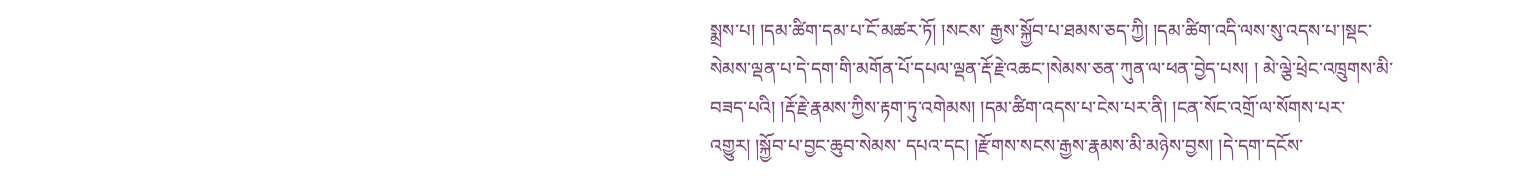སྨྲས་པ། །དམ་ཚིག་དམ་པ་ངོ་མཚར་ཏོ། །སངས་ རྒྱས་སྐྱོབ་པ་ཐམས་ཅད་ཀྱི། །དམ་ཚིག་འདི་ལས་སུ་འདས་པ་།སྡང་སེམས་ལྡན་པ་དེ་དག་གི་མགོན་པོ་དཔལ་ལྡན་རྡོ་རྗེ་འཆང་།སེམས་ཅན་ཀུན་ལ་ཕན་བྱེད་པས། ། མེ་ལྕེ་ཕྲེང་འཁྲུགས་མི་བཟད་པའི། །རྡོ་རྗེ་རྣམས་ཀྱིས་རྟག་ཏུ་འགེམས། །དམ་ཚིག་འདས་པ་ངེས་པར་ནི། །ངན་སོང་འགྲོ་ལ་སོགས་པར་འགྱུར། །སྐྱོབ་པ་བྱང་ཆུབ་སེམས་ དཔའ་དང། །རྫོགས་སངས་རྒྱས་རྣམས་མི་མཉེས་བྱས། །དེ་དག་དངོས་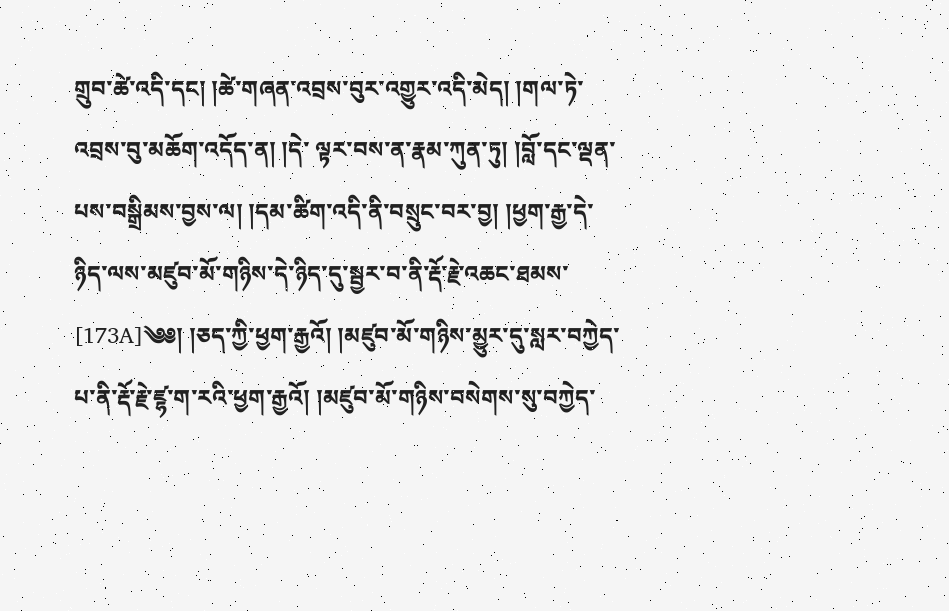གྲུབ་ཚེ་འདི་དང། །ཚེ་གཞན་འབྲས་བུར་འགྱུར་འདི་མེད། །གལ་ཏེ་འབྲས་བུ་མཆོག་འདོད་ན། །དེ་ ལྟར་བས་ན་རྣམ་ཀུན་ཏུ། །བློ་དང་ལྡན་པས་བསྒྲིམས་བྱས་ལ། །དམ་ཚིག་འདི་ནི་བསྲུང་བར་བྱ། །ཕྱག་རྒྱ་དེ་ཉིད་ལས་མཛུབ་མོ་གཉིས་དེ་ཉིད་དུ་སྦྱར་བ་ནི་རྡོ་རྗེ་འཆང་ཐམས་ [173A]༄༅། །ཅད་ཀྱི་ཕྱག་རྒྱའོ། །མཛུབ་མོ་གཉིས་མྱུར་དུ་སླར་བཀྱེད་པ་ནི་རྡོ་རྗེ་ཛྷ་ག་རའི་ཕྱག་རྒྱའོ། །མཛུབ་མོ་གཉིས་བསེགས་སུ་བཀྱེད་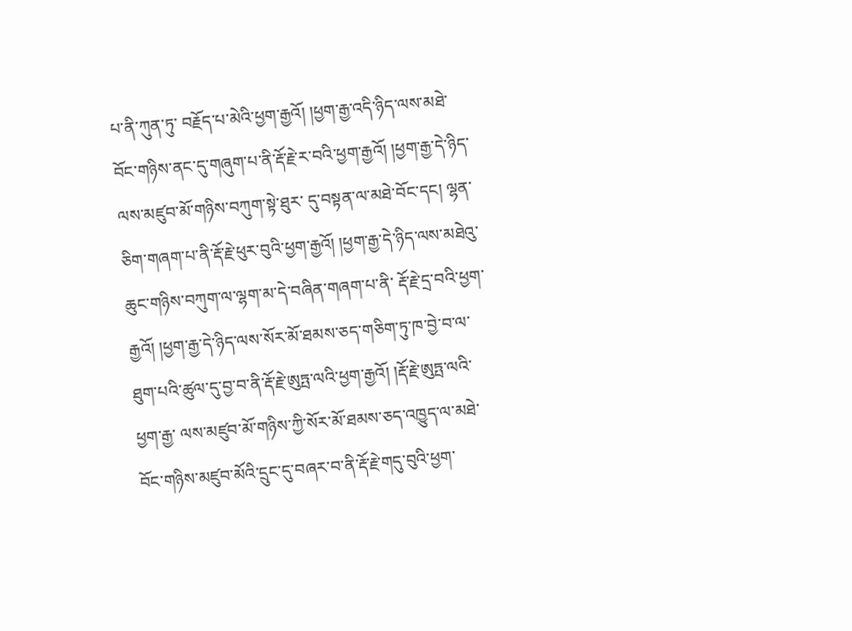པ་ནི་ཀུན་ཏུ་ བརྗོད་པ་མེའི་ཕྱག་རྒྱའོ། །ཕྱག་རྒྱ་འདི་ཉིད་ལས་མཐེ་བོང་གཉིས་ནང་དུ་གཞུག་པ་ནི་རྡོ་རྗེ་ར་བའི་ཕྱག་རྒྱའོ། །ཕྱག་རྒྱ་དེ་ཉིད་ལས་མཛུབ་མོ་གཉིས་བཀུག་སྟེ་ཐུར་ དུ་བསྟན་ལ་མཐེ་བོང་དང། ལྷན་ཅིག་གཞག་པ་ནི་རྡོ་རྗེ་ཕུར་བུའི་ཕྱག་རྒྱའོ། །ཕྱག་རྒྱ་དེ་ཉིད་ལས་མཐེའུ་ཆུང་གཉིས་བཀུག་ལ་ལྷག་མ་དེ་བཞིན་གཞག་པ་ནི་ རྡོ་རྗེ་དྲ་བའི་ཕྱག་རྒྱའོ། །ཕྱག་རྒྱ་དེ་ཉིད་ལས་སོར་མོ་ཐམས་ཅད་གཅིག་ཏུ་ཁ་བྱེ་བ་ལ་ཐུག་པའི་ཚུལ་དུ་བྱ་བ་ནི་རྡོ་རྗེ་ཨུཏྤ་ལའི་ཕྱག་རྒྱའོ། །རྡོ་རྗེ་ཨུཏྤ་ལའི་ཕྱག་རྒྱ་ ལས་མཛུབ་མོ་གཉིས་ཀྱི་སོར་མོ་ཐམས་ཅད་འཁྱུད་ལ་མཐེ་བོང་གཉིས་མཛུབ་མོའི་དྲུང་དུ་བཞར་བ་ནི་རྡོ་རྗེ་གདུ་བུའི་ཕྱག་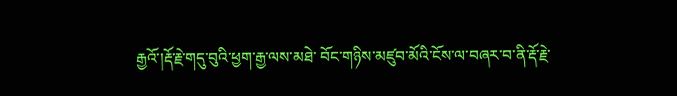རྒྱའོ་།རྡོ་རྗེ་གདུ་བུའི་ཕྱག་རྒྱ་ལས་མཐེ་ བོང་གཉིས་མཛུབ་མོའི་ངོས་ལ་བཞར་བ་ནི་རྡོ་རྗེ་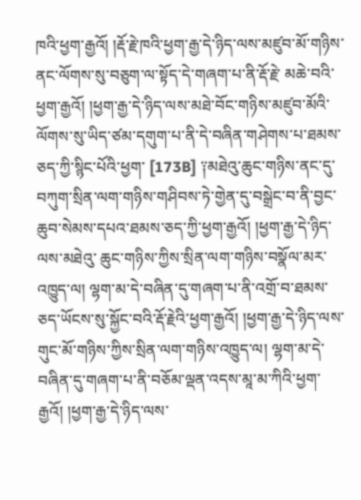ཁའི་ཕྱག་རྒྱའོ། །རྡོ་རྗེ་ཁའི་ཕྱག་རྒྱ་དེ་ཉིད་ལས་མཛུབ་མོ་གཉིས་ནང་ལོགས་སུ་བཅུག་ལ་སྟོད་དེ་གཞག་པ་ནི་རྡོ་རྗེ་ མཆེ་བའི་ཕྱག་རྒྱའོ། །ཕྱག་རྒྱ་དེ་ཉིད་ལས་མཐེ་བོང་གཉིས་མཛུབ་མོའི་ལོགས་སུ་ཡིད་ཙམ་དགུག་པ་ནི་དེ་བཞིན་གཤེགས་པ་ཐམས་ཅད་ཀྱི་སྙིང་པོའི་ཕྱག་ [173B] ༑མཐེའུ་ཆུང་གཉིས་ནང་དུ་བཀུག་སྲིན་ལག་གཉིས་གཤིབས་ཏེ་གྱེན་དུ་བསྒྲེང་བ་ནི་བྱང་ཆུབ་སེམས་དཔའ་ཐམས་ཅད་ཀྱི་ཕྱག་རྒྱའོ། །ཕྱག་རྒྱ་དེ་ཉིད་ལས་མཐེའུ་ ཆུང་གཉིས་ཀྱིས་སྲིན་ལག་གཉིས་བསྣོལ་མར་འཁྱུད་ལ། ལྷག་མ་དེ་བཞིན་དུ་གཞག་པ་ནི་འགྲོ་བ་ཐམས་ཅད་ཡོངས་སུ་སྐྱོང་བའི་རྡོ་རྗེའི་ཕྱག་རྒྱའོ། །ཕྱག་རྒྱ་དེ་ཉིད་ལས་ གུང་མོ་གཉིས་ཀྱིས་སྲིན་ལག་གཉིས་འཁྱུད་ལ། ལྷག་མ་དེ་བཞིན་དུ་གཞག་པ་ནི་བཅོམ་ལྡན་འདས་མཱ་མ་ཀིའི་ཕྱག་རྒྱའོ། །ཕྱག་རྒྱ་དེ་ཉིད་ལས་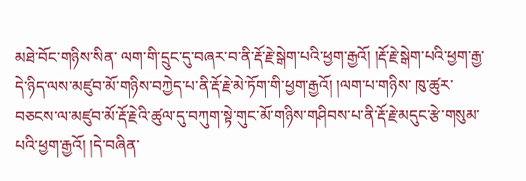མཐེ་བོང་གཉིས་སིན་ ལག་གི་དྲུང་དུ་བཞར་བ་ནི་རྡོ་རྗེ་སྒེག་པའི་ཕྱག་རྒྱའོ། །རྡོ་རྗེ་སྒེག་པའི་ཕྱག་རྒྱ་དེ་ཉིད་ལས་མཛུབ་མོ་གཉིས་བཀྱེད་པ་ནི་རྡོ་རྗེ་མེ་ཏོག་གི་ཕྱག་རྒྱའོ། །ལག་པ་གཉིས་ ཁུ་ཚུར་བཅངས་ལ་མཛུབ་མོ་རྡོ་རྗེའི་ཚུལ་དུ་བཀུག་སྟེ་གུང་མོ་གཉིས་གཤིབས་པ་ནི་རྡོ་རྗེ་མདུང་རྩེ་གསུམ་པའི་ཕྱག་རྒྱའོ། །དེ་བཞིན་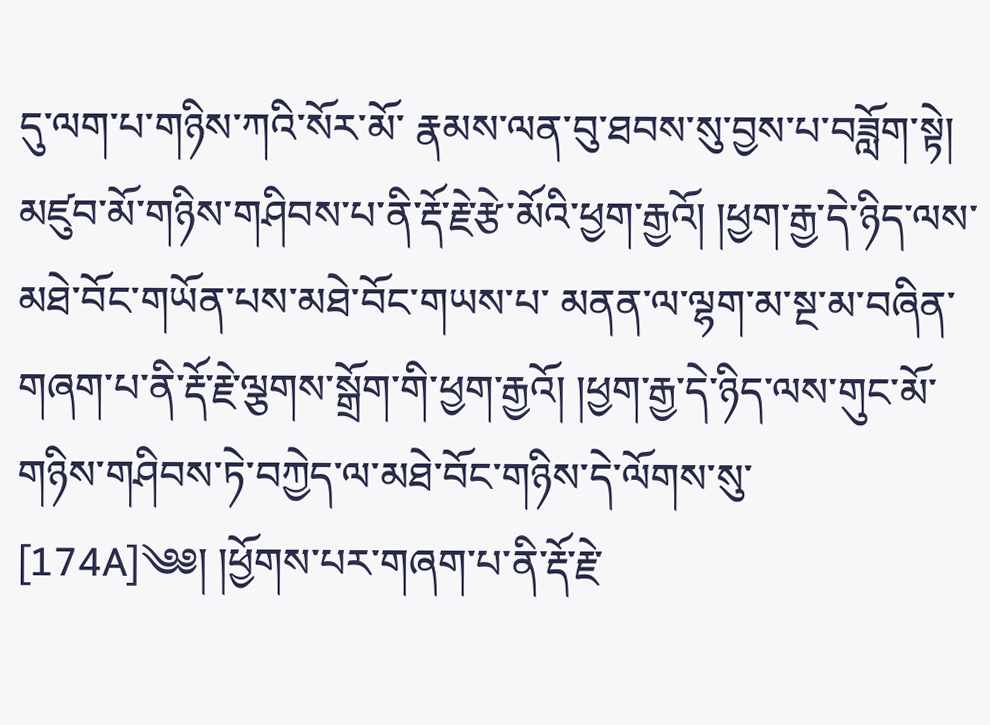དུ་ལག་པ་གཉིས་ཀའི་སོར་མོ་ རྣམས་ལན་བུ་ཐབས་སུ་བྱས་པ་བཟློག་སྟེ། མཛུབ་མོ་གཉིས་གཤིབས་པ་ནི་རྡོ་རྗེ་རྩེ་མོའི་ཕྱག་རྒྱའོ། །ཕྱག་རྒྱ་དེ་ཉིད་ལས་མཐེ་བོང་གཡོན་པས་མཐེ་བོང་གཡས་པ་ མནན་ལ་ལྷག་མ་སྔ་མ་བཞིན་གཞག་པ་ནི་རྡོ་རྗེ་ལྕགས་སྒྲོག་གི་ཕྱག་རྒྱའོ། །ཕྱག་རྒྱ་དེ་ཉིད་ལས་གུང་མོ་གཉིས་གཤིབས་ཏེ་བཀྱེད་ལ་མཐེ་བོང་གཉིས་དེ་ལོགས་སུ་ [174A]༄༅། །ཕྱོགས་པར་གཞག་པ་ནི་རྡོ་རྗེ་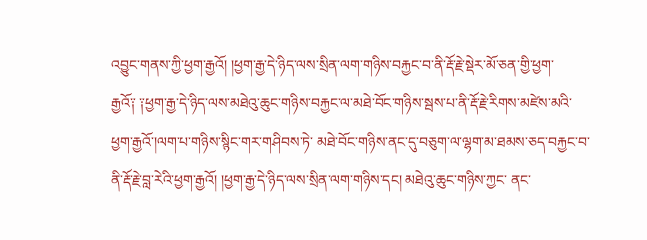འབྱུང་གནས་ཀྱི་ཕྱག་རྒྱའོ། །ཕྱག་རྒྱ་དེ་ཉིད་ལས་སྲིན་ལག་གཉིས་བརྐྱང་བ་ནི་རྡོ་རྗེ་སྡེར་མོ་ཅན་གྱི་ཕྱག་ རྒྱའོ༑ ༑ཕྱག་རྒྱ་དེ་ཉིད་ལས་མཐེའུ་ཆུང་གཉིས་བརྐྱང་ལ་མཐེ་བོང་གཉིས་སྦས་པ་ནི་རྡོ་རྗེ་རིགས་མཛེས་མའི་ཕྱག་རྒྱའོ་།ལག་པ་གཉིས་སྙིང་གར་གཤིབས་ཏེ་ མཐེ་བོང་གཉིས་ནང་དུ་བཅུག་ལ་ལྷག་མ་ཐམས་ཅད་བརྐྱང་བ་ནི་རྡོ་རྗེ་བླ་རེའི་ཕྱག་རྒྱའོ། །ཕྱག་རྒྱ་དེ་ཉིད་ལས་སྲིན་ལག་གཉིས་དང། མཐེའུ་ཆུང་གཉིས་ཀྱང་ ནང་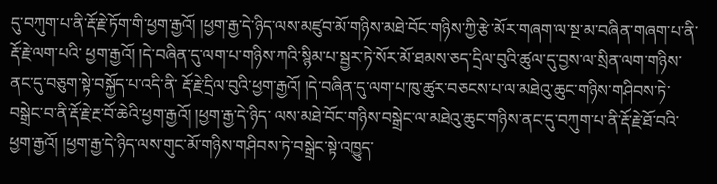དུ་བཀུག་པ་ནི་རྡོ་རྗེ་ཏོག་གི་ཕྱག་རྒྱའོ། །ཕྱག་རྒྱ་དེ་ཉིད་ལས་མཛུབ་མོ་གཉིས་མཐེ་བོང་གཉིས་ཀྱི་རྩེ་མོར་གཞག་ལ་སྔ་མ་བཞིན་གཞག་པ་ནི་རྡོ་རྗེ་ལག་པའི་ ཕྱག་རྒྱའོ། །དེ་བཞིན་དུ་ལག་པ་གཉིས་ཀའི་སྙིམ་པ་སྦྱར་ཏེ་སོར་མོ་ཐམས་ཅད་དྲིལ་བུའི་ཚུལ་དུ་བྱས་ལ་སྲིན་ལག་གཉིས་ནང་དུ་བཅུག་སྟེ་བསྐྱོད་པ་འདི་ནི་ རྡོ་རྗེ་དྲིལ་བུའི་ཕྱག་རྒྱའོ། །དེ་བཞིན་དུ་ལག་པ་ཁུ་ཚུར་བཅངས་པ་ལ་མཐེའུ་ཆུང་གཉིས་གཤིབས་ཏེ་བསྒྲེང་བ་ནི་རྡོ་རྗེ་རྔ་བོ་ཆེའི་ཕྱག་རྒྱའོ། །ཕྱག་རྒྱ་དེ་ཉིད་ ལས་མཐེ་བོང་གཉིས་བསྒྲེང་ལ་མཐེའུ་ཆུང་གཉིས་ནང་དུ་བཀུག་པ་ནི་རྡོ་རྗེ་ཐོ་བའི་ཕྱག་རྒྱའོ། །ཕྱག་རྒྱ་དེ་ཉིད་ལས་གུང་མོ་གཉིས་གཤིབས་ཏེ་བསྒྲེང་སྟེ་འཁྱུད་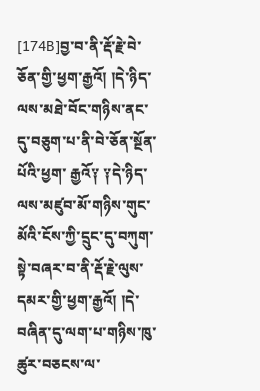[174B]བྱ་བ་ནི་རྡོ་རྗེ་བེ་ཅོན་གྱི་ཕྱག་རྒྱའོ། །དེ་ཉིད་ལས་མཐེ་བོང་གཉིས་ནང་དུ་བཅུག་པ་ནི་བེ་ཅོན་སྔོན་པོའི་ཕྱག་ རྒྱའོ༑ ༑དེ་ཉིད་ལས་མཛུབ་མོ་གཉིས་གུང་མོའི་ངོས་ཀྱི་དྲུང་དུ་བཀུག་སྟེ་བཞར་བ་ནི་རྡོ་རྗེ་ལུས་དམར་གྱི་ཕྱག་རྒྱའོ། །དེ་བཞིན་དུ་ལག་པ་གཉིས་ཁུ་ཚུར་བཅངས་ལ་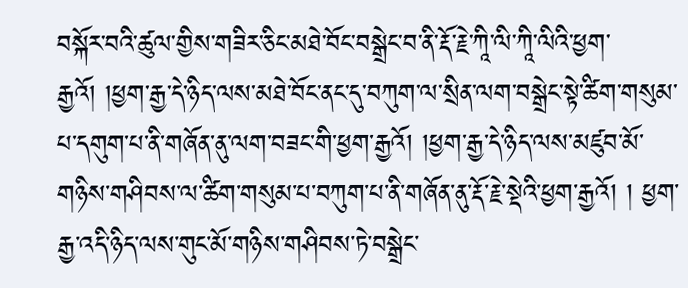བསྐོར་བའི་ཚུལ་གྱིས་གཟིར་ཅིང་མཐེ་བོང་བསྒྲེང་བ་ནི་རྡོ་རྗེ་ཀཱི་ལི་ཀཱི་ལིའི་ཕྱག་རྒྱའོ། །ཕྱག་རྒྱ་དེ་ཉིད་ལས་མཐེ་བོང་ནང་དུ་བཀུག་ལ་སྲིན་ལག་བསྒྲེང་སྟེ་ཚིག་གསུམ་ པ་དགུག་པ་ནི་གཞོན་ནུ་ལག་བཟང་གི་ཕྱག་རྒྱའོ། །ཕྱག་རྒྱ་དེ་ཉིད་ལས་མཛུབ་མོ་གཉིས་གཤིབས་ལ་ཚིག་གསུམ་པ་བཀུག་པ་ནི་གཞོན་ནུ་རྡོ་རྗེ་སྡེའི་ཕྱག་རྒྱའོ། ། ཕྱག་རྒྱ་འདི་ཉིད་ལས་གུང་མོ་གཉིས་གཤིབས་ཏེ་བསྒྲེང་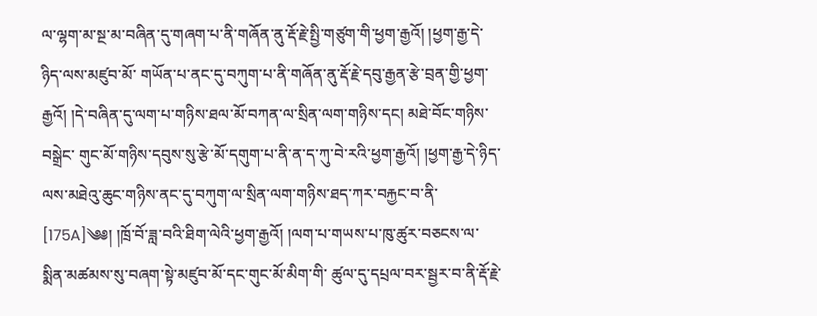ལ་ལྷག་མ་སྔ་མ་བཞིན་དུ་གཞག་པ་ནི་གཞོན་ནུ་རྡོ་རྗེ་སྤྱི་གཙུག་གི་ཕྱག་རྒྱའོ། །ཕྱག་རྒྱ་དེ་ཉིད་ལས་མཛུབ་མོ་ གཡོན་པ་ནང་དུ་བཀུག་པ་ནི་གཞོན་ནུ་རྡོ་རྗེ་དབུ་རྒྱན་རྩེ་བྲན་གྱི་ཕྱག་རྒྱའོ། །དེ་བཞིན་དུ་ལག་པ་གཉིས་ཐལ་མོ་བཀན་ལ་སྲིན་ལག་གཉིས་དང། མཐེ་བོང་གཉིས་བསྒྲེང་ གུང་མོ་གཉིས་དབུས་སུ་རྩེ་མོ་དགུག་པ་ནི་ན་ད་ཀུ་བེ་རའི་ཕྱག་རྒྱའོ། །ཕྱག་རྒྱ་དེ་ཉིད་ལས་མཐེའུ་ཆུང་གཉིས་ནང་དུ་བཀུག་ལ་སྲིན་ལག་གཉིས་ཐད་ཀར་བརྐྱང་བ་ནི་ [175A]༄༅། །ཁྲོ་བོ་ཟླ་བའི་ཐིག་ལེའི་ཕྱག་རྒྱའོ། །ལག་པ་གཡས་པ་ཁུ་ཚུར་བཅངས་ལ་སྨིན་མཚམས་སུ་བཞག་སྟེ་མཛུབ་མོ་དང་གུང་མོ་མིག་གི་ ཚུལ་དུ་དཔྲལ་བར་སྦྱར་བ་ནི་རྡོ་རྗེ་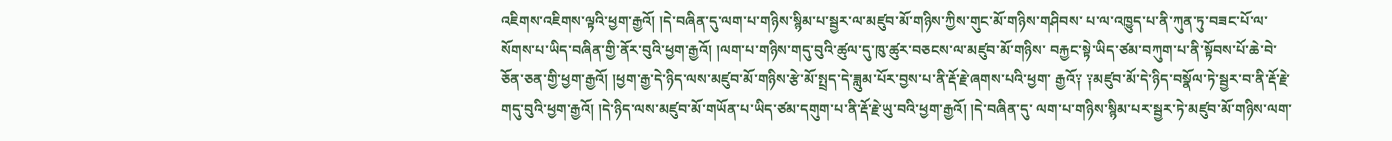འཇིགས་འཇིགས་ལྟའི་ཕྱག་རྒྱའོ། །དེ་བཞིན་དུ་ལག་པ་གཉིས་སྙིམ་པ་སྦྱར་ལ་མཛུབ་མོ་གཉིས་ཀྱིས་གུང་མོ་གཉིས་གཤིབས་ པ་ལ་འཁྱུད་པ་ནི་ཀུན་ཏུ་བཟང་པོ་ལ་སོགས་པ་ཡིད་བཞིན་གྱི་ནོར་བུའི་ཕྱག་རྒྱའོ། །ལག་པ་གཉིས་གདུ་བུའི་ཚུལ་དུ་ཁུ་ཚུར་བཅངས་ལ་མཛུབ་མོ་གཉིས་ བརྐྱང་སྟེ་ཡིད་ཙམ་བཀུག་པ་ནི་སྟོབས་པོ་ཆེ་བེ་ཅོན་ཅན་གྱི་ཕྱག་རྒྱའོ། །ཕྱག་རྒྱ་དེ་ཉིད་ལས་མཛུབ་མོ་གཉིས་རྩེ་མོ་སྤྲད་དེ་ཟླུམ་པོར་བྱས་པ་ནི་རྡོ་རྗེ་ཞགས་པའི་ཕྱག་ རྒྱའོ༑ ༑མཛུབ་མོ་དེ་ཉིད་བསྣོལ་ཏེ་སྦྱར་བ་ནི་རྡོ་རྗེ་གདུ་བུའི་ཕྱག་རྒྱའོ། །དེ་ཉིད་ལས་མཛུབ་མོ་གཡོན་པ་ཡིད་ཙམ་དགུག་པ་ནི་རྡོ་རྗེ་ཡུ་བའི་ཕྱག་རྒྱའོ། །དེ་བཞིན་དུ་ ལག་པ་གཉིས་སྙིམ་པར་སྦྱར་ཏེ་མཛུབ་མོ་གཉིས་ལག་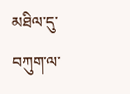མཐིལ་དུ་བཀུག་ལ་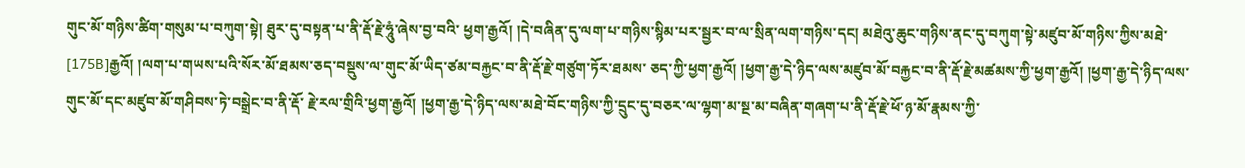གུང་མོ་གཉིས་ཚིག་གསུམ་པ་བཀུག་སྟེ། ཐུར་དུ་བསྟན་པ་ནི་རྡོ་རྗེ་ཧཱུཾ་ཞེས་བྱ་བའི་ ཕྱག་རྒྱའོ། །དེ་བཞིན་དུ་ལག་པ་གཉིས་སྙིམ་པར་སྦྱར་བ་ལ་སྲིན་ལག་གཉིས་དང། མཐེའུ་ཆུང་གཉིས་ནང་དུ་བཀུག་སྟེ་མཛུབ་མོ་གཉིས་ཀྱིས་མཐེ་ [175B]རྒྱའོ། །ལག་པ་གཡས་པའི་སོར་མོ་ཐམས་ཅད་བསྡུས་ལ་གུང་མོ་ཡིད་ཙམ་བརྐྱང་བ་ནི་རྡོ་རྗེ་གཙུག་ཏོར་ཐམས་ ཅད་ཀྱི་ཕྱག་རྒྱའོ། །ཕྱག་རྒྱ་དེ་ཉིད་ལས་མཛུབ་མོ་བརྐྱང་བ་ནི་རྡོ་རྗེ་མཚམས་ཀྱི་ཕྱག་རྒྱའོ། །ཕྱག་རྒྱ་དེ་ཉིད་ལས་གུང་མོ་དང་མཛུབ་མོ་གཤིབས་ཏེ་བསྒྲེང་བ་ནི་རྡོ་ རྗེ་རལ་གྲིའི་ཕྱག་རྒྱའོ། །ཕྱག་རྒྱ་དེ་ཉིད་ལས་མཐེ་བོང་གཉིས་ཀྱི་དྲུང་དུ་བཅར་ལ་ལྷག་མ་སྔ་མ་བཞིན་གཞག་པ་ནི་རྡོ་རྗེ་ཕོ་ཉ་མོ་རྣམས་ཀྱི་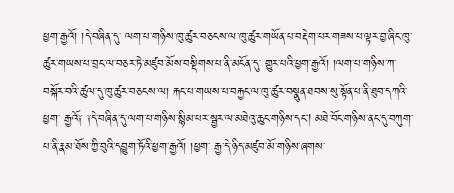ཕྱག་རྒྱའོ། །དེ་བཞིན་དུ་ ལག་པ་གཉིས་ཁུ་ཚུར་བཅངས་ལ་ཁུ་ཚུར་གཡོན་པ་བརྡེག་པར་གཟས་པ་ལྟར་བྱ་ཞིང་ཁུ་ཚུར་གཡས་པ་བྲང་ལ་བཅར་ཏེ་མཛུབ་མོས་བསྡིགས་པ་ནི་མངོན་དུ་ གྱུར་པའི་ཕྱག་རྒྱའོ། །ལག་པ་གཉིས་ཀ་བསྐོར་བའི་ཚུལ་དུ་ཁུ་ཚུར་བཅངས་ལ། རྐང་པ་གཡས་པ་བརྐྱང་ལ་ཁུ་ཚུར་བསྣུན་ཐབས་སུ་སྟོན་པ་ནི་ཐུབ་དཀའི་ཕྱག་ རྒྱའོ༑ ༑དེ་བཞིན་དུ་ལག་པ་གཉིས་སྙིམ་པར་སྦྱར་ལ་མཐེའུ་ཆུང་གཉིས་དང། མཐེ་བོང་གཉིས་ནང་དུ་བཀུག་པ་ནི་རྣམ་ཐོས་ཀྱི་བུའི་དབྱུག་ཏོའི་ཕྱག་རྒྱའོ། །ཕྱག་ རྒྱ་དེ་ཉིད་མཛུབ་མོ་གཉིས་ཞགས་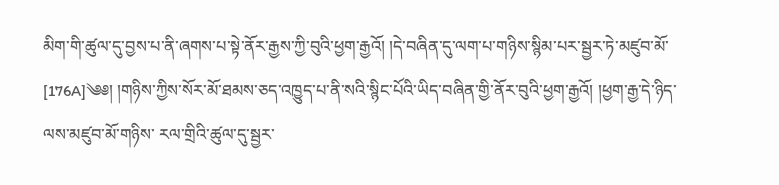མིག་གི་ཚུལ་དུ་བྱས་པ་ནི་ཞགས་པ་སྟེ་ནོར་རྒྱས་ཀྱི་བུའི་ཕྱག་རྒྱའོ། །དེ་བཞིན་དུ་ལག་པ་གཉིས་སྙིམ་པར་སྦྱར་ཏེ་མཛུབ་མོ་ [176A]༄༅། །གཉིས་ཀྱིས་སོར་མོ་ཐམས་ཅད་འཁྱུད་པ་ནི་སའི་སྙིང་པོའི་ཡིད་བཞིན་གྱི་ནོར་བུའི་ཕྱག་རྒྱའོ། །ཕྱག་རྒྱ་དེ་ཉིད་ལས་མཛུབ་མོ་གཉིས་ རལ་གྲིའི་ཚུལ་དུ་སྦྱར་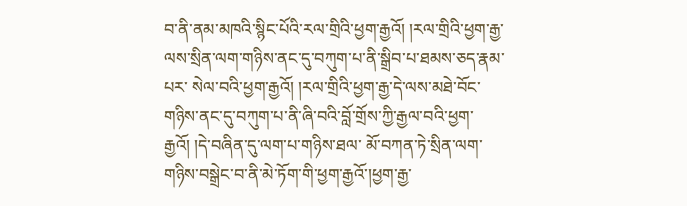བ་ནི་ནམ་མཁའི་སྙིང་པོའི་རལ་གྲིའི་ཕྱག་རྒྱའོ། །རལ་གྲིའི་ཕྱག་རྒྱ་ལས་སྲིན་ལག་གཉིས་ནང་དུ་བཀུག་པ་ནི་སྒྲིབ་པ་ཐམས་ཅད་རྣམ་པར་ སེལ་བའི་ཕྱག་རྒྱའོ། །རལ་གྲིའི་ཕྱག་རྒྱ་དེ་ལས་མཐེ་བོང་གཉིས་ནང་དུ་བཀུག་པ་ནི་ཞི་བའི་བློ་གྲོས་ཀྱི་རྒྱལ་བའི་ཕྱག་རྒྱའོ། །དེ་བཞིན་དུ་ལག་པ་གཉིས་ཐལ་ མོ་བཀན་ཏེ་སྲིན་ལག་གཉིས་བསྒྲེང་བ་ནི་མེ་ཏོག་གི་ཕྱག་རྒྱའོ་།ཕྱག་རྒྱ་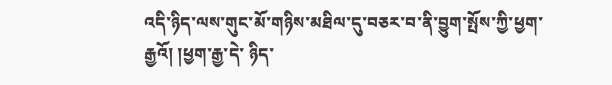འདི་ཉིད་ལས་གུང་མོ་གཉིས་མཐིལ་དུ་བཅར་བ་ནི་བྱུག་སྤོས་ཀྱི་ཕྱག་རྒྱའོ། །ཕྱག་རྒྱ་དེ་ ཉིད་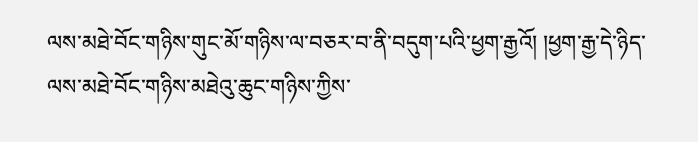ལས་མཐེ་བོང་གཉིས་གུང་མོ་གཉིས་ལ་བཅར་བ་ནི་བདུག་པའི་ཕྱག་རྒྱའོ། །ཕྱག་རྒྱ་དེ་ཉིད་ལས་མཐེ་བོང་གཉིས་མཐེའུ་ཆུང་གཉིས་ཀྱིས་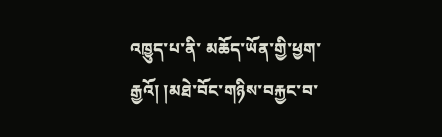འཁྱུད་པ་ནི་ མཆོད་ཡོན་གྱི་ཕྱག་རྒྱའོ། །མཐེ་བོང་གཉིས་བརྐྱང་བ་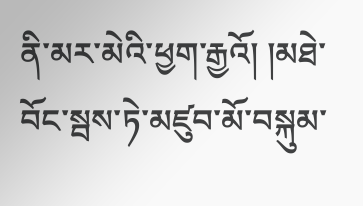ནི་མར་མེའི་ཕྱག་རྒྱའོ། །མཐེ་བོང་སྦས་ཏེ་མཛུབ་མོ་བསྐུམ་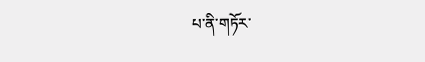པ་ནི་གཏོར་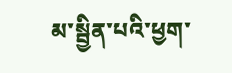མ་སྦྱིན་པའི་ཕྱག་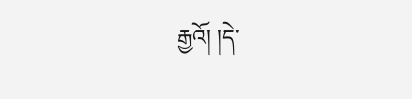རྒྱའོ། །དེ་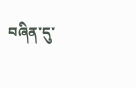བཞིན་དུ་